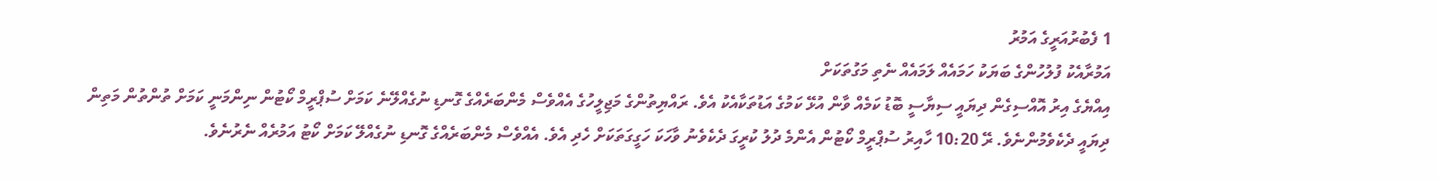1 ފެބުރުއަރީގެ އަމުރު
އަމުރާއެކު ފުލުހުންގެ ބަޔަކު ހަމައެއް ލަމައެއް ނެތި މަގުތަކަށް
އިއްޔެގެ އިރު އޮއްސިގެން ދިޔައީ ސިޔާސީ ބޮޑު ކަމެއް ވާން އުޅޭ ކަމުގެ އަޑުތަކާއެކު އެވެ. ރައްޔިތުންގެ މަޖިލީހުގެ އެއްވެސް މެންބަރެއްގެ ގޮނޑި ނުގެއްލޭނެ ކަމަށް ސުޕްރީމް ކޯޓުން ނިންމަނީ ކަމަށް ތުންތުން މަތިން ދިޔައީ ދެކެވެމުންނެވެ. ރޭ 10:20 ހާއިރު ސުޕްރީމް ކޯޓުން އެންމެ ދުލު ކުރީގަ ދެކެވެނު ވާހަކަ ހަގީގަތަކަށް ހެދި އެވެ. އެއްވެސް މެންބަރެއްގެ ގޮނޑި ނުގެއްލޭ ކަމަށް ކޯޓު އަމުރެއް ނެރުނެވެ.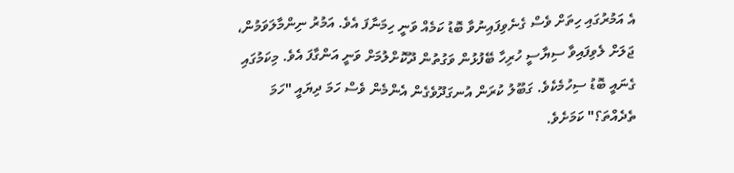އެ އަމުރުގައި ހިތަށް ވެސް ގެނެވިފައިނުވާ ބޮޑު ކަމެއް ވަނީ ހިމަނާފަ އެވެ. އަމުރު ނިންމާލަވަމުން، ޖަލަށް ލެވިފައިވާ ސިޔާސީ ހުރިހާ ބޭފުޅުން ވަގުތުން ދޫކޮށްލުމަށް ވަނީ އަންގާފަ އެވެ. މިކަމުގައި ގެނައީ ބޮޑު ސިހުމެކެވެ. ގަބޫލު ކުރަން އުނގަދޫވެގެން އެންމެން ވެސް ހަމަ ދިޔައީ "ހަމަ ތެދެއްތަ؟" ކަމަށެވެ.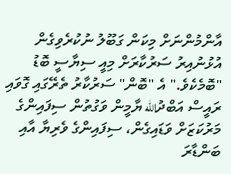އާންމުންނަށް މިކަން ގަބޫލު ނުކުރެވިގެން އުޅުނުއިރު ސަރުކާރަށް މިއީ ސިޔާސީ ބޮޑު "ބޮމެކެވެ." އެ "ބޮން" ސަރުކާރު ތެރޭގައި ގޮވައި ރައީސް އަބްދުالله ޔާމީން ވަގުތުން ސިފައިންގެ މަރުކަޒަށް ވަޑައިގެން، ސިފައިންގެ ވެރިޔާ އާއި ބަންޑާރަ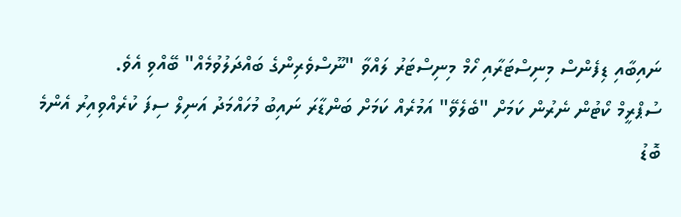ނައިބާއި ޑިފެންސް މިނިސްޓަރާއި ހޯމް މިނިސްޓަރު ލައްވާ "ނޫސްވެރިންގެ ބައްދަލުވުމެއް" ބޭއްވި އެވެ.
ސުޕްރީމް ކޯޓުން ނެރުން ކަމަށް "ބެލެވޭ" އަމުރެއް ކަމަށް ބަންޑާރަ ނައިބު މުހައްމަދު އަނިލް ސިފަ ކުރެއްވިއިރު އެންމެ ބޮޑު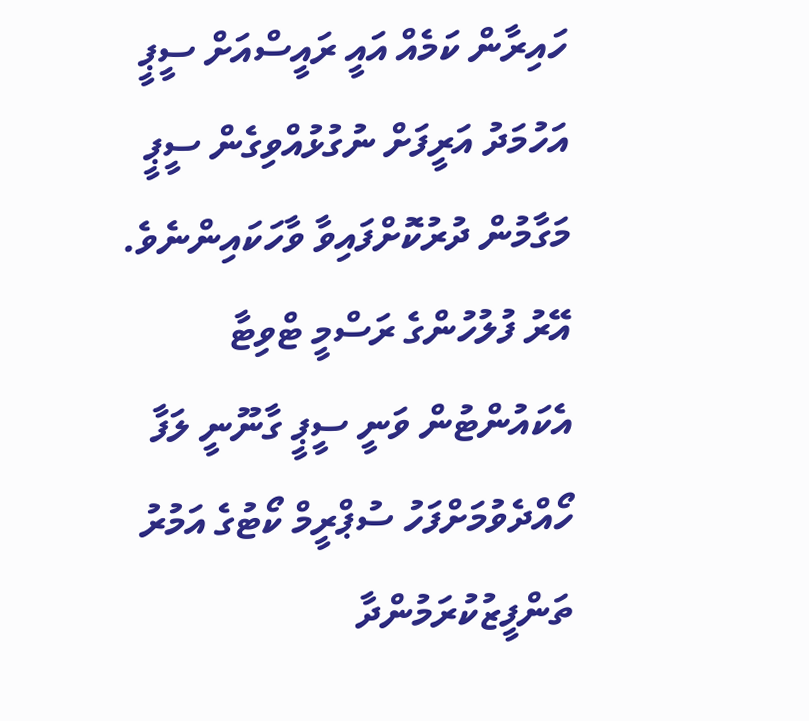ހައިރާން ކަމެއް އައީ ރައީސްއަށް ސީޕީ އަހުމަދު އަރީފަށް ނުގުޅުއްވިގެން ސީޕީ މަގާމުން ދުރުކޮށްފައިވާ ވާހަކައިންނެވެ. އޭރު ފުލުހުންގެ ރަސްމީ ޓްވިޓާ އެކައުންޓުން ވަނީ ސީޕީ ގާނޫނީ ލަފާ ހޯއްދެވުމަށްފަހު ސުޕްރީމް ކޯޓުގެ އަމުރު ތަންފީޒުކުރަމުންދާ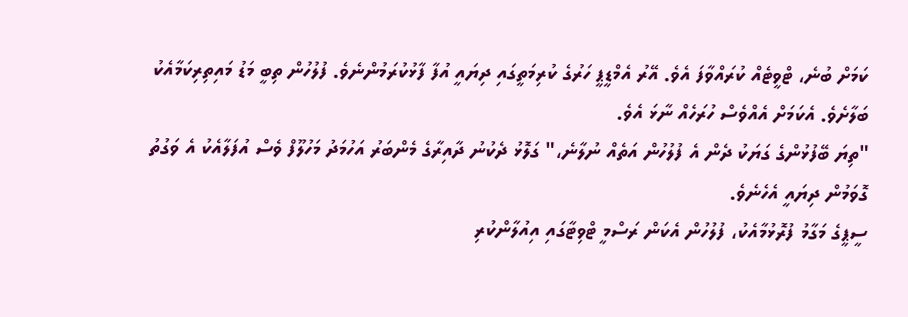ކަމަށް ބުނެ، ޓްވީޓެއް ކުރައްވާފަ އެވެ. އޭރު އެމްޑީޕީ ހަރުގެ ކުރިމަތީގައި ދިޔައީ އުފާ ފާޅުކުރަމުންނެވެ. ފުލުހުން ތިބީ މަޑު މައިތިރިކަމާއެކު ބަލާށެވެ. އެކަމަށް އެއްވެސް ހުރަހެއް ނާޅަ އެވެ.
"ތިޔަ ބޭފުޅުންގެ ގަޔަކު ދެން އެ ފުލުހުން އަތެއް ނުލާނެ،" ގަލޮޅު ދެކުނު ދާއިރާގެ މެންބަރު އަހުމަދު މަހުލޫފް ވެސް އުފަލާއެކު އެ ވަގުތު ގޮވަމުން ދިޔައީ އެހެނެވެ.
ސީޕީގެ މަގާމު ފުރޮޅުމާއެކު، ފުލުހުން އެކަން ރަސްމީ ޓްވިޓާގައި އިއުލާންކުރި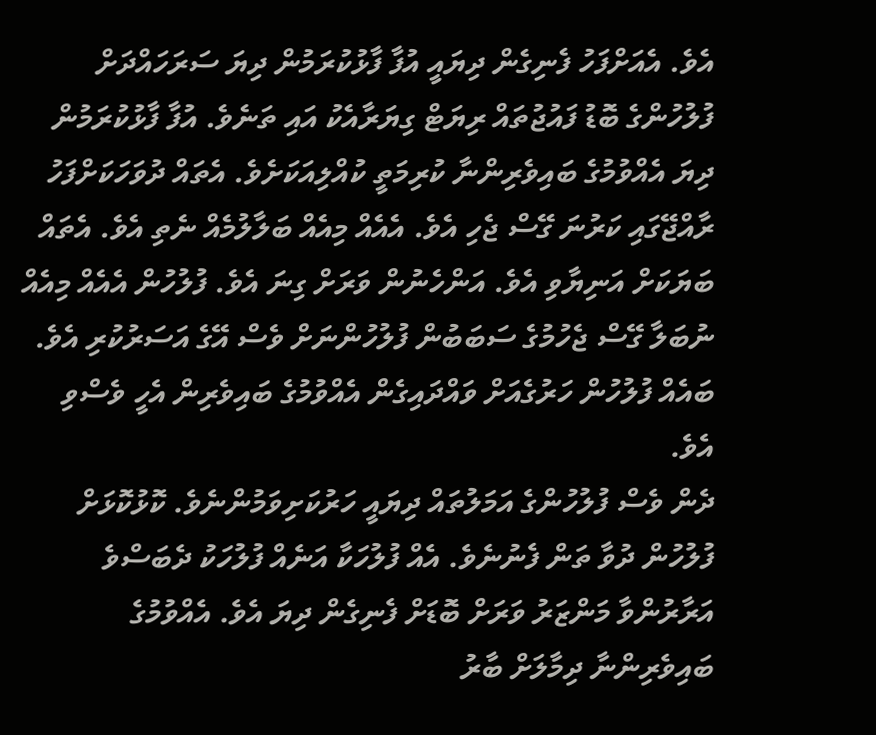އެވެ. އެއަށްފަހު ފެނިގެން ދިޔައީ އުފާ ފާޅުކުރަމުން ދިޔަ ސަރަހައްދަށް ފުލުހުންގެ ބޮޑު ފައުޖުތައް ރިޔަޓް ގިޔަރާއެކު އައި ތަނެވެ. އުފާ ފާޅުކުރަމުން ދިޔަ އެއްވުމުގެ ބައިވެރިންނާ ކުރިމަތީ ކުއްލިއަކަށެވެ. އެތައް ދުވަހަކަށްފަހު ރާއްޖޭގައި ކަރުނަ ގޭސް ޖެހި އެވެ. އެއެއް މިއެއް ބަލާލުމެއް ނެތި އެވެ. އެތައް ބަޔަކަށް އަނިޔާވި އެވެ. އަންހެނުން ވަރަށް ގިނަ އެވެ. ފުލުހުން އެއެއް މިއެއް ނުބަލާ ގޭސް ޖެހުމުގެ ސަބަބުން ފުލުހުންނަށް ވެސް އޭގެ އަސަރުކުރި އެވެ. ބައެއް ފުލުހުން ހަރުގެއަށް ވައްދައިގެން އެއްވުމުގެ ބައިވެރިން އެހީ ވެސްވި އެވެ.
ދެން ވެސް ފުލުހުންގެ އަމަލުތައް ދިޔައީ ހަރުކަށިވަމުންނެވެ. ކޮޅުކޮޅަށް ފުލުހުން ދުވާ ތަން ފެނުނެވެ. އެއް ފުލުހަކާ އަނެއް ފުލުހަކު ދެބަސްވެ އަރާރުންވާ މަންޒަރު ވަރަށް ބޮޑަށް ފެނިގެން ދިޔަ އެވެ. އެއްވުމުގެ ބައިވެރިންނާ ދިމާލަށް ބާރު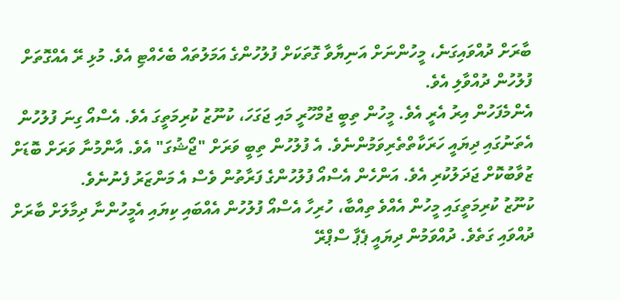ބާރަށް ދުއްވައިގަނެ، މީހުންނަށް އަނިޔާވާ ގޮތަކަށް ފުލުހުންގެ އަމަލުތައް ބެހެއްޓި އެވެ. މުޅި ރޭ އެއްގޮތަށް ފުލުހުން ދުއްވާލި އެވެ.
އެންމެފަހުން އިރު އެރީ އެވެ. މީހުން ތިބީ ޖުމްހޫރީ މައި ޖަގަހަ، ކުނޫޒު ކުރިމަތީގަ އެވެ. އެސްއޯ ގިނަ ފުލުހުން އެތަނުގައި ދިޔައީ ހަރަކާތްތެރިވަމުންނެވެ. އެ ފުލުހުން ތިބީ ވަރަށް "ޖޯޝުގަ" އެވެ. އާންމުނާ ވަރަށް ބޮޑަށް ޒުވާބުކޮށް ޖަދަލުކުރި އެވެ. އަންހެން އެސްއޯ ފުލުހުންގެ ފަރާތުން ވެސް އެ މަންޒަރު ފެނުނެވެ.
ކުނޫޒު ކުރިމަތީގައި މީހުން އެއްވެ ތިއްބާ، ހުރިހާ އެސްއޯ ފުލުހުން އެއްބައި ކިޔައި އެމީހުންނާ ދިމާލަށް ބާރަށް ދުއްވައި ގަތެވެ. ދުއްވަމުން ދިޔައީ ޕެޕާ ސްޕްރޭ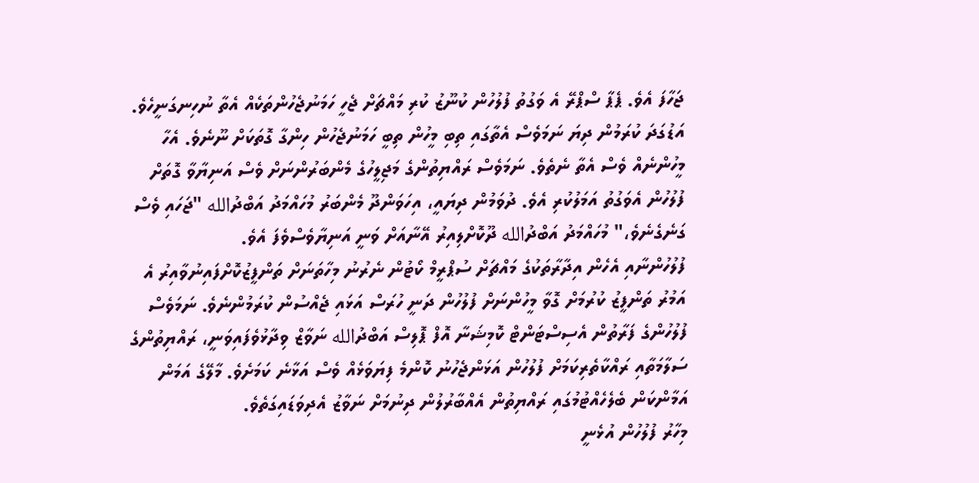ޖަހާފަ އެވެ. ޕެޕާ ސްޕްރޭ އެ ވަގުތު ފުލުހުން ކުނޫޒު ކުރި މައްޗަށް ޖެހީ ހަމަނުޖެހުންތަކެއް އެތާ ނުހިނގަނީހެވެ. އަޑުގަދަ ކުރަމުން ދިޔަ ނަމަވެސް އެތާގައި ތިބި މީހުން ތިބީ ހަމަނުޖެހުން ހިންގާ ގޮތަކަށް ނޫނެވެ. އެހާ މީހުންނެއް ވެސް އެތާ ނެތެވެ. ނަމަވެސް ރައްޔިތުންގެ މަޖިލީހުގެ މެންބަރުންނަށް ވެސް އަނިޔާވާ ގޮތަށް ފުލުހުން އެވަގުތު އަމަލުކުރި އެވެ. ދުވަމުން ދިޔައީ، އިހަވަންދޫ މެންބަރު މުހައްމަދު އަބްދުالله "ޖަހައި ވެސް ގަނެގެނެވެ،" މުހައްމަދު އަބްދުالله ދޫކޮށްލިއިރު އޭނާއަށް ވަނީ އަނިޔާވެސްވެފަ އެވެ.
ފުލުހުންނާއި އެހެން އިދާރާތަކުގެ މައްޗަށް ސުޕްރީމް ކޯޓުން ނެރުނު މިހާތަނަށް ތަންފީޒުކޮށްފައިނުވާއިރު އެ އަމުރު ތަންފީޒު ކުރުމަށް ގޮވާ މީހުންނަށް ފުލުހުން ދަނީ ހުރަސް އަޅައި ޖެއްސުން ކުރަމުންނެވެ. ނަމަވެސް ފުލުހުންގެ ފަރާތުން އެސިސްޓަންޓް ކޮމިޝަނާ އޮފް ޕޮލިސް އަބްދުالله ނަވާޒް ވިދާޅުވެފައިވަނީ، ރައްޔިތުންގެ ސަލާމަތާއި ރައްކާތެރިކަމަށް ފުލުހުން އަޅަންޖެހުނު ކޮންމެ ފިޔަވަޅެއް ވެސް އަޅާނެ ކަމަށެވެ. މާލޭގެ އަމަން އަމާންކަން ބެލެހެއްޓުމުގައި ރައްޔިތުން އެއްބާރުލުން ދިނުމަށް ނަވާޒު އެދިވަޑައިގަތެވެ.
މިހާރު ފުލުހުން އުޅެނީ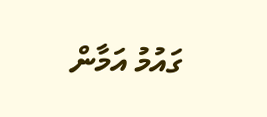ގައުމު އަމާން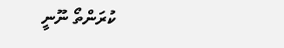ކުރަންތޯ ނޫނީ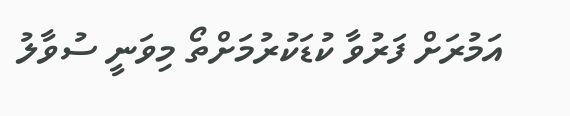އަމުރަށް ފަރުވާ ކުޑަކުރުމަށްތޯ މިވަނީ ސުވާލު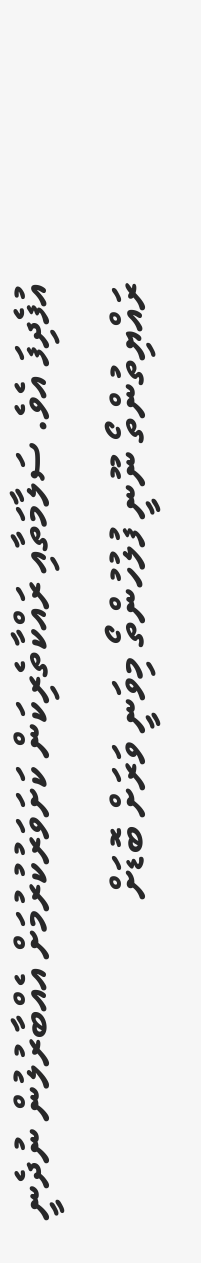އުފެދިފަ އެވެ. ސަލާމަތާއި ރައްކާތެރިކަން ކަށަވަރުކުރުމަށް އެއްބާރުލުން ނުދެނީ ރައްޔިތުންތޯ ނޫނީ ފުލުހުންތޯ މިވަނީ ވަރަށް ބޮޑަށް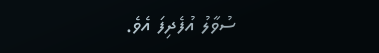ސުވާލު އުފެދިފަ އެވެ.